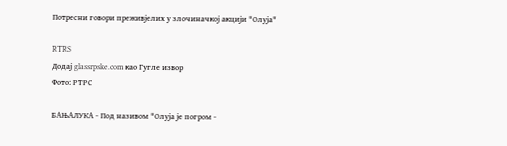Потресни говори преживјелих у злочиначкој акцији "Олуја"

RTRS
Додај glassrpske.com као Гугле извор
Фото: РТРС

БАЊАЛУКА - Под називом "Олуја је погром -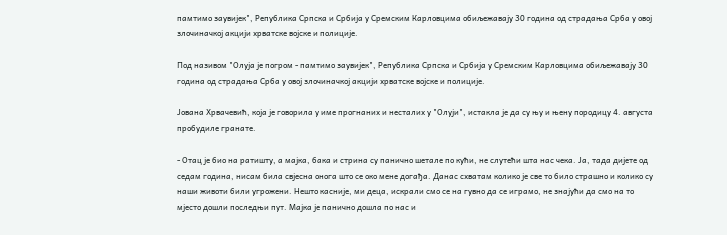памтимо заувијек", Република Српска и Србија у Сремским Карловцима обиљежавају 30 година од страдања Срба у овој злочиначкој акцији хрватске војске и полиције.

Под називом "Олуја је погром - памтимо заувијек", Република Српска и Србија у Сремским Карловцима обиљежавају 30 година од страдања Срба у овој злочиначкој акцији хрватске војске и полиције.

Јована Хрвачевић, која је говорила у име прогнаних и несталих у "Олуји", истакла је да су њу и њену породицу 4. августа пробудиле гранате.

- Отац је био на ратишту, а мајка, бака и стрина су панично шетале по кући, не слутећи шта нас чека. Ја, тада дијете од седам година, нисам била свјесна онога што се око мене догађа. Данас схватам колико је све то било страшно и колико су наши животи били угрожени. Нешто касније, ми деца, искрали смо се на гувно да се играмо, не знајући да смо на то мјесто дошли последњи пут. Мајка је панично дошла по нас и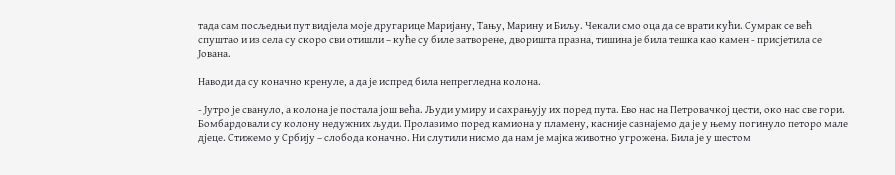тада сам посљедњи пут видјела моје другарице Маријану, Тању, Марину и Биљу. Чекали смо оца да се врати кући. Сумрак се већ спуштао и из села су скоро сви отишли – куће су биле затворене, дворишта празна, тишина је била тешка као камен - присјетила се Јована.

Наводи да су коначно кренуле, а да је испред била непрегледна колона.

- Јутро је свануло, а колона је постала још већа. Људи умиру и сахрањују их поред пута. Ево нас на Петровачкој цести, око нас све гори. Бомбардовали су колону недужних људи. Пролазимо поред камиона у пламену, касније сазнајемо да је у њему погинуло петоро мале дјеце. Стижемо у Србију – слобода коначно. Ни слутили нисмо да нам је мајка животно угрожена. Била је у шестом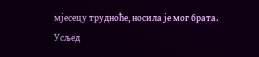мјесецу трудноће, носила је мог брата. Усљед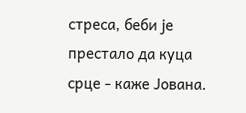стреса, беби је престало да куца срце - каже Јована.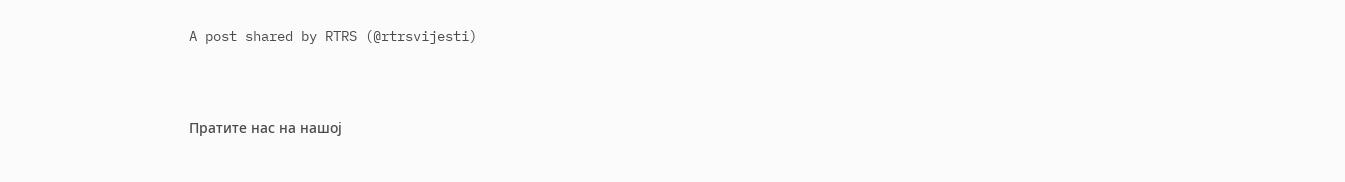A post shared by RTRS (@rtrsvijesti)



Пратите нас на нашој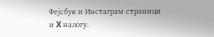Фејсбук и Инстаграм страници и X налогу.